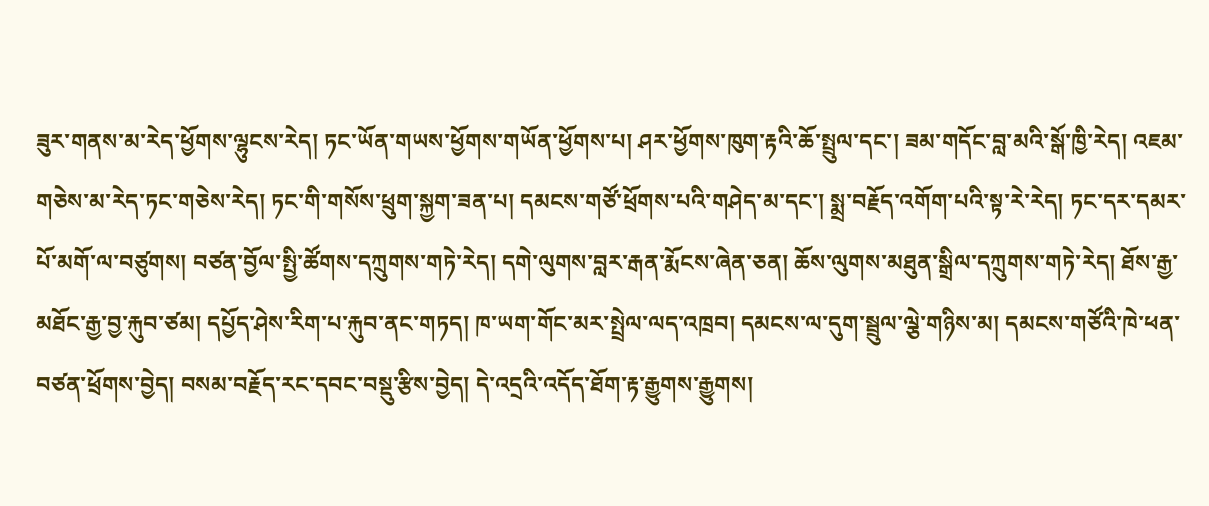ཟུར་གནས་མ་རེད་ཕྱོགས་ལྷུངས་རེད། ཏང་ཡོན་གཡས་ཕྱོགས་གཡོན་ཕྱོགས་པ། ཤར་ཕྱོགས་ཁུག་རྟའི་ཆོ་སྤྲུལ་དང་། ཟམ་གདོང་བླ་མའི་སྒོ་ཁྱི་རེད། འཇམ་གཅེས་མ་རེད་ཏང་གཅེས་རེད། ཏང་གི་གསོས་ཕྲུག་སྐྱག་ཟན་པ། དམངས་གཙོ་ཕྲོགས་པའི་གཤེད་མ་དང་། སྨྲ་བརྗོད་འགོག་པའི་སྟ་རེ་རེད། ཏང་དར་དམར་པོ་མགོ་ལ་བཙུགས། བཙན་བྱོལ་སྤྱི་ཚོགས་དཀྲུགས་གཏེ་རེད། དགེ་ལུགས་བླར་རྒན་རྨོངས་ཞེན་ཅན། ཆོས་ལུགས་མཐུན་སྒྲིལ་དཀྲུགས་གཏེ་རེད། ཐོས་རྒྱ་མཐོང་རྒྱ་བྱ་རྐུབ་ཙམ། དཔྱོད་ཤེས་རིག་པ་རྐུབ་ནང་གཏད། ཁ་ཡག་གོང་མར་སྤྲེལ་ལད་འཁྲབ། དམངས་ལ་དུག་སྦྲུལ་ལྕེ་གཉིས་མ། དམངས་གཙོའི་ཁེ་ཕན་བཙན་ཕྲོགས་བྱེད། བསམ་བརྗོད་རང་དབང་བསྡུ་རྩིས་བྱེད། དེ་འདྲའི་འདོད་ཐོག་རྟ་རྒྱུགས་རྒྱུགས།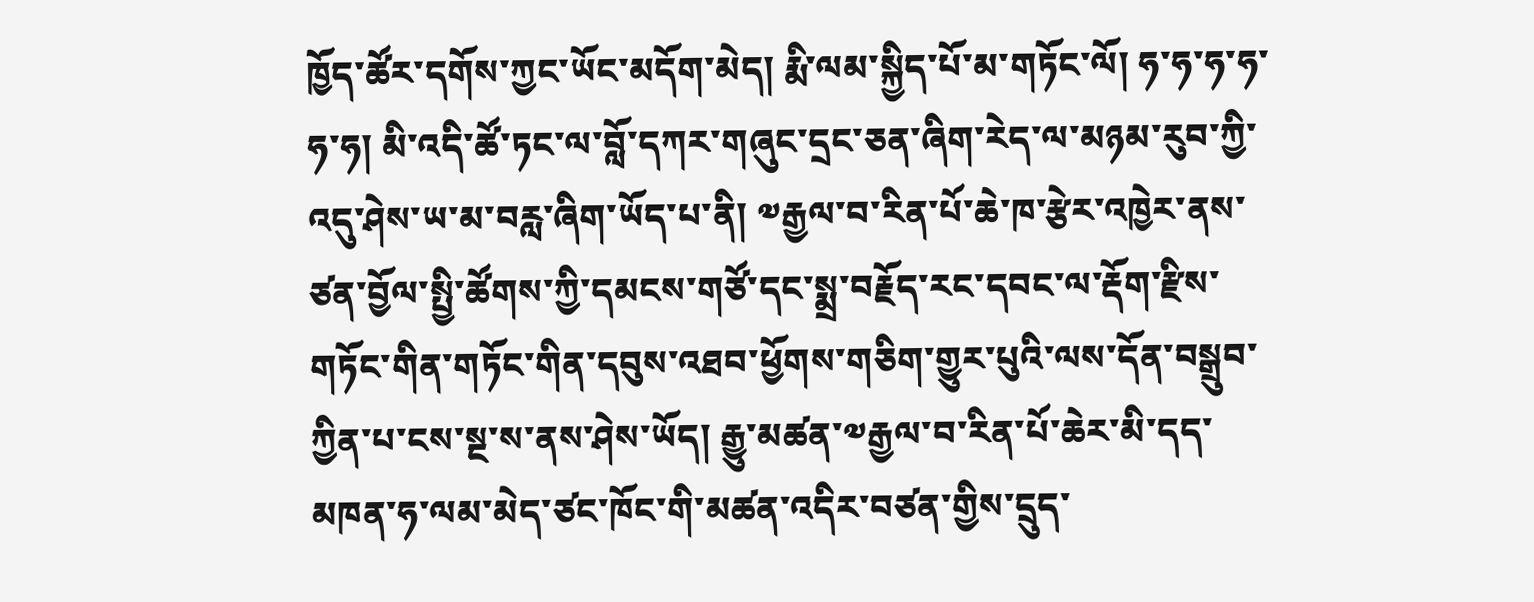ཁྱོད་ཚོར་དགོས་ཀྱང་ཡོང་མདོག་མེད། རྨི་ལམ་སྐྱིད་པོ་མ་གཏོང་ལོ། ཧ་ཧ་ཧ་ཧ་ཧ་ཧ། མི་འདི་ཚོ་ཏང་ལ་བློ་དཀར་གཞུང་དྲང་ཅན་ཞིག་རེད་ལ་མཉམ་རུབ་ཀྱི་འདུ་ཤེས་ཡ་མ་བརླ་ཞིག་ཡོད་པ་ནི། ༧རྒྱལ་བ་རིན་པོ་ཆེ་ཁ་རྩེར་འཁྱེར་ནས་ཙན་བྱོལ་སྤྱི་ཚོགས་ཀྱི་དམངས་གཙོ་དང་སྨྲ་བརྗོད་རང་དབང་ལ་རྡོག་རྫིས་གཏོང་གིན་གཏོང་གིན་དབུས་འཐབ་ཕྱོགས་གཅིག་གྱུར་པུའི་ལས་དོན་བསྒྲུབ་ཀྱིན་པ་ངས་སྔ་ས་ནས་ཤེས་ཡོད། རྒྱུ་མཚན་༧རྒྱལ་བ་རིན་པོ་ཆེར་མི་དད་མཁན་ཧ་ལམ་མེད་ཙང་ཁོང་གི་མཚན་འདིར་བཙན་གྱིས་དྲུད་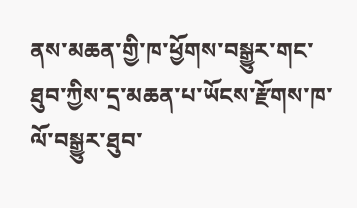ནས་མཆན་གྱི་ཁ་ཕྱོགས་བསྒྱུར་གང་ཐུབ་ཀྱིས་དྲ་མཆན་པ་ཡོངས་རྫོགས་ཁ་ལོ་བསྒྱུར་ཐུབ་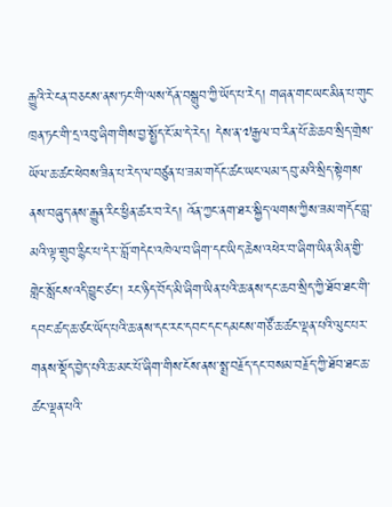རྒྱུའི་རེ་ངན་བཅངས་ནས་ཏང་གི་ལས་དོན་བསྒྲུབ་ཀྱི་ཡོད་པ་རེད། གཞན་གང་ཡང་མིན་པ་གུང་ཁྲན་ཏང་གི་དྲ་འབུ་ཞིག་གིས་བྱ་སྤྱོད་ངོ་མ་དེ་རེད། དེས་ན་༧རྒྱལ་བ་རིན་པོ་ཆེ་ཆབ་སྲིད་གྲེས་ཡོལ་ཆ་ཚང་ཕེབས་ཟིན་པ་རེད་ལ་བཙུན་པ་ཟམ་གདོང་ཚང་ཡང་ལམ་དབུ་མའི་སྲིད་སྟེགས་ནས་བཞུད་ནས་རྒྱུན་རིང་ཕྱིན་ཚར་བ་རེད། འོན་ཀྱང་ནག་ཐར་སྐྱིད་ལགས་ཀྱིས་ཟམ་གདོང་བླ་མའི་ལྟ་གྲུབ་རྙིང་པ་དེར་་བློ་གདེང་འཁེལ་བ་ཞིག་དང་ཡིད་ཆེས་འཕེར་བ་ཞིག་ཡིན་མིན་གྱི་གླེང་སློངས་འདི་བྱུང་ཙང་། རང་ཉིད་བོད་མི་ཞིག་ཡིན་པའི་ཆ་ནས་དང་ཆབ་སྲིད་ཀྱི་ཐོབ་ཐང་གི་དབང་ཚད་ཆ་ཙང་ཡོད་པའི་ཆ་ནས་དང་རང་དབང་དང་དམངས་གཙོ་ཆ་ཚང་ལྡན་པའི་ལུང་པར་གནས་སྡོད་བྱེད་པའི་ཆ་མང་པོ་ཞིག་གིས་ངོས་ནས་སྨྲ་བརྗོད་དང་བསམ་བརྗོད་ཀྱི་ཐོབ་ཐང་ཆ་ཚང་ལྡན་པའི་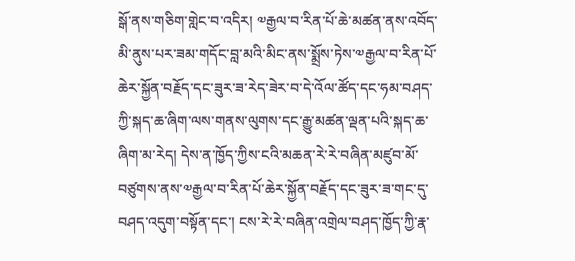སྒོ་ནས་གཅིག་གླེང་བ་འདིར། ༧རྒྱལ་བ་རིན་པོ་ཆེ་མཚན་ནས་འབོད་མི་ནུས་པར་ཟམ་གདོང་བླ་མའི་མིང་ནས་སྨྲོས་ཏེས་༧རྒྱལ་བ་རིན་པོ་ཆེར་སྐྱོན་བརྗོད་དང་ཟུར་ཟ་རེད་ཟེར་བ་དེ་འོལ་ཚོད་དང་ཧམ་བཤད་ཀྱི་སྐད་ཆ་ཞིག་ལས་གནས་ལུགས་དང་རྒྱུ་མཚན་ལྡན་པའི་སྐད་ཆ་ཞིག་མ་རེད། དེས་ན་ཁྱོད་ཀྱིས་ངའི་མཆན་རེ་རེ་བཞིན་མཛུབ་མོ་བཙུགས་ནས་༧རྒྱལ་བ་རིན་པོ་ཆེར་སྐྱོན་བརྗོད་དང་ཟུར་ཟ་གང་དུ་བཤད་འདུག་བསྟོན་དང་། ངས་རེ་རེ་བཞིན་འགྲེལ་བཤད་ཁྱོད་ཀྱི་རྣ་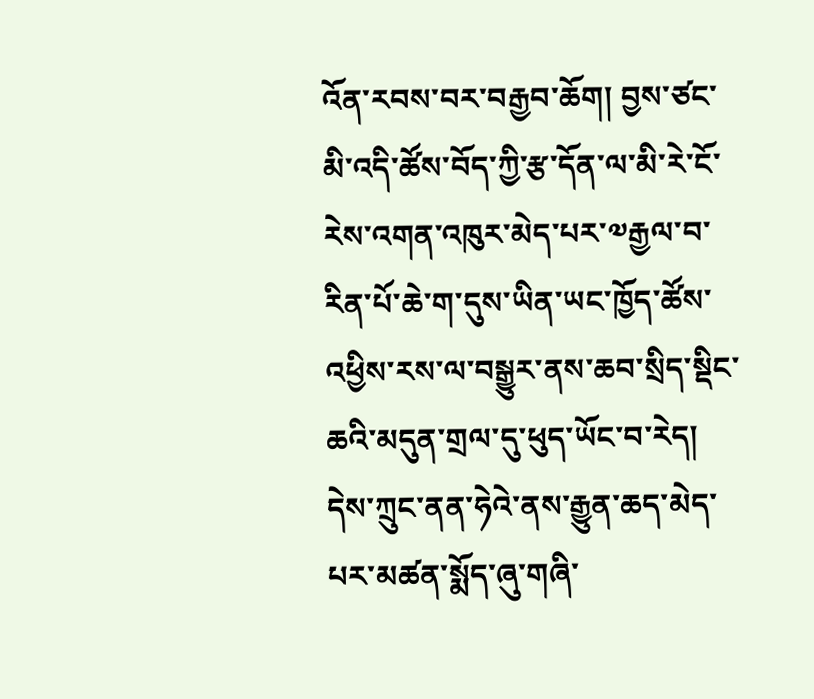འོན་རབས་བར་བརྒྱབ་ཆོག། བྱས་ཙང་མི་འདི་ཚོས་བོད་ཀྱི་རྩ་དོན་ལ་མི་རེ་ངོ་རེས་འགན་འཁུར་མེད་པར་༧རྒྱལ་བ་རིན་པོ་ཆེ་ག་དུས་ཡིན་ཡང་ཁྱོད་ཚོས་འཕྱིས་རས་ལ་བསྒྱུར་ནས་ཆབ་སྲིད་སྡིང་ཆའི་མདུན་གྲལ་དུ་ཕུད་ཡོང་བ་རེད། དེས་ཀྲུང་ནན་ཧེའེ་ནས་རྒྱུན་ཆད་མེད་པར་མཚན་སྨོད་ཞུ་གཞི་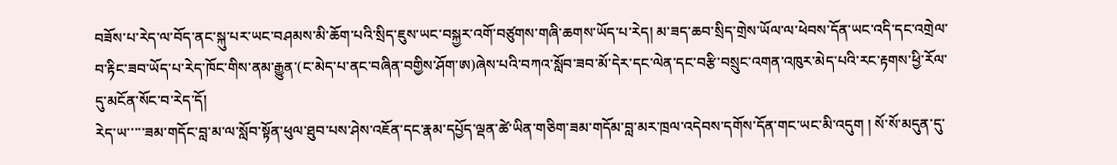བཟོས་པ་རེད་ལ་བོད་ནང་སྐུ་པར་ཡང་བཤམས་མི་ཆོག་པའི་སྲིད་ཇུས་ཡང་བསྐྱར་འགོ་བཙུགས་གཞི་ཆགས་ཡོད་པ་རེད། མ་ཟད་ཆབ་སྲིད་གྲེས་ཡོལ་ལ་ཕེབས་དོན་ཡང་འདི་དང་འགྲེལ་བ་རྟིང་ཟབ་ཡོད་པ་རེད་ཁོང་གིས་ནམ་རྒྱུན་(ང་མེད་པ་ནང་བཞིན་བགྱིས་ཤོག་ཨ)ཞེས་པའི་བཀའ་སློབ་ཟབ་མོ་དེར་དང་ལེན་དང་བརྩི་བསྲུང་འགན་འཁུར་མེད་པའི་རང་རྟགས་ཕྱི་རོལ་དུ་མངོན་སོང་བ་རེད་དོ།
རེད་ཡ་་་་་ཟམ་གདོང་བླ་མ་ལ་སློབ་སྟོན་ཕུལ་ཐུབ་པས་ཤེས་འཇོན་དང་རྣམ་དཔྱོད་ལྡན་ཚེ་ཡིན་གཅིག་ཟམ་གདོམ་བླ་མར་ཁྲལ་འདེབས་དགོས་དོན་གང་ཡང་མི་འདུག ། སོ་སོ་མདུན་དུ་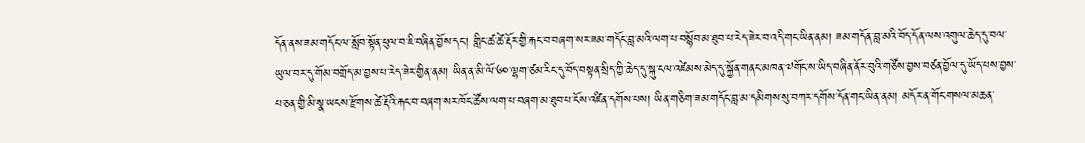དོན་ནས་ཟམ་གདོང་ལ་སློབ་སྟོན་ཕུལ་བ་ཇི་བཞིན་བྱོས་དང་། གླིང་ཚ་ཚེ་རྡོར་གྱི་རྐང་བ་བཞག་སར་ཟམ་གདོང་བླ་མའི་ལག་པ་བསྙོབ་མ་ཐུབ་པ་རེད་ཟེར་བ་འདི་གང་ཡིན་ནམ། ཟམ་གདོན་བླ་མའི་བོད་དོན་ལས་འགུལ་ཆེད་དུ་བལ་ཡུལ་བར་དུ་གོམ་བགྲོད་མ་བྱས་པ་རེད་ཟེར་གྱིན་ནམ། ཡིན་ན་མི་ལོ་༦༠་ལྷག་ཙམ་རིང་དུ་བོད་བསྟན་སྲིད་ཀྱི་ཆེད་དུ་སྐུ་ངལ་འཛེམས་མེད་དུ་སྐྱོན་གནང་མཁན་༧གོང་ས་ཡིད་བཞིན་ནོར་བུའི་གཙོས་བྱས་བཙན་བྱོལ་དུ་ཡོད་པས་བྱས་པ་ཅན་གྱི་མི་སྣ་ཡངས་རྫོགས་ཚེ་རྡོའི་རྐང་བ་བཞག་སར་ཁོང་ཚོས་ལག་པ་བཞག་མ་ཐུབ་པ་ངོས་འཛིན་དགོས་པས། ཡིན་གཅིག་ཟམ་གདོང་བླ་མ་དམིགས་སུ་བཀར་དགོས་དོན་གང་ཡིན་ནམ། མདོར་ན་གོང་གསལ་མཆན་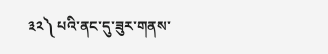༣༢༽ པའི་ནང་དུ་ཟུར་གནས་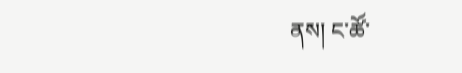ནས། ང་ཚོ་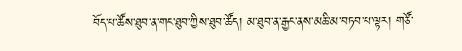བོད་པ་ཚོས་ཐུབ་ན་གང་ཐུབ་ཀྱིས་ཐུབ་ཚོད། མ་ཐུབ་ན་རྒྱང་ནས་མཆི་མ་བཏབ་པ་ལྟར། གཙོ་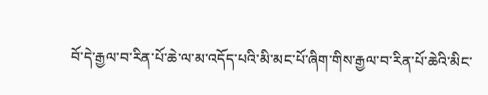བོ་དེ་རྒྱལ་བ་རིན་པོ་ཆེ་ལ་མ་འདོད་པའི་མི་མང་པོ་ཞིག་གིས་རྒྱལ་བ་རིན་པོ་ཆེའི་མིང་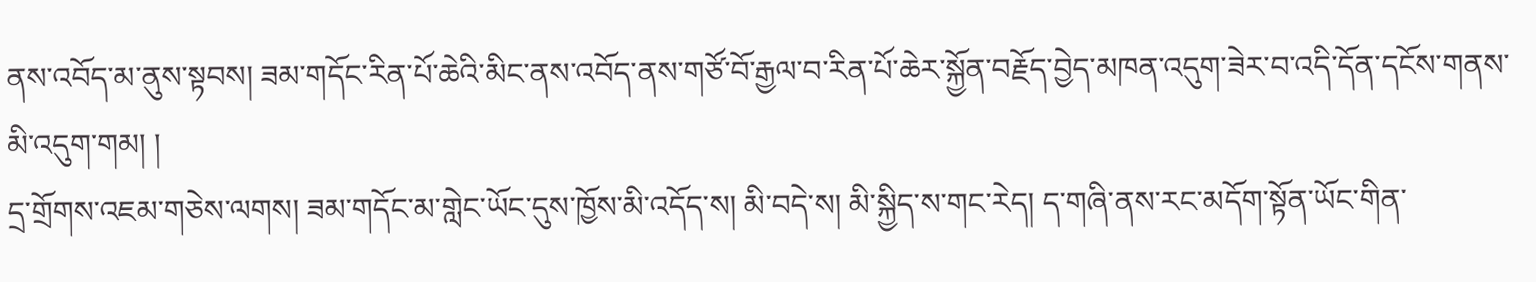ནས་འབོད་མ་ནུས་སྟབས། ཟམ་གདོང་རིན་པོ་ཆེའི་མིང་ནས་འབོད་ནས་གཙོ་བོ་རྒྱལ་བ་རིན་པོ་ཆེར་སྐྱོན་བརྗོད་བྱེད་མཁན་འདུག་ཟེར་བ་འདི་དོན་དངོས་གནས་མི་འདུག་གམ། །
དྲ་གྲོགས་འཇམ་གཅེས་ལགས། ཟམ་གདོང་མ་གླེང་ཡོང་དུས་ཁྱོས་མི་འདོད་ས། མི་བདེ་ས། མི་སྐྱིད་ས་གང་རེད། ད་གཞི་ནས་རང་མདོག་སྟོན་ཡོང་གིན་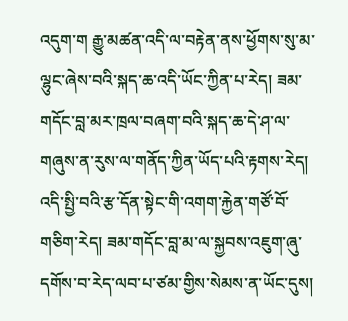འདུག་ག རྒྱུ་མཚན་འདི་ལ་བརྟེན་ནས་ཕྱོགས་སུ་མ་ལྷུང་ཞེས་བའི་སྐད་ཆ་འདི་ཡོང་ཀྱིན་པ་རེད། ཟམ་གདོང་བླ་མར་ཁྲལ་བཞག་བའི་སྐད་ཆ་དེ་ཤ་ལ་གཞུས་ན་རུས་ལ་གནོད་ཀྱིན་ཡོད་པའི་རྟགས་རེད། འདི་སྤྱི་བའི་རྩ་དོན་སྟེང་གི་འགག་རྐྱེན་གཙོ་བོ་གཅིག་རེད། ཟམ་གདོང་བླ་མ་ལ་སྐྱབས་འཇུག་ཞུ་དགོས་བ་རེད་ལབ་པ་ཙམ་གྱིས་སེམས་ན་ཡོང་དུས།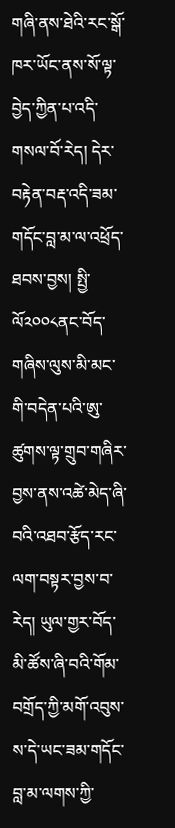གཞི་ནས་ཐེའི་རང་སྒོ་ཁར་ཡོང་ནས་སོ་ལྟ་བྱེད་ཀྱིན་པ་འདི་གསལ་བོ་རེད། དེར་བརྟེན་བརྡ་འདི་ཟམ་གདོང་བླ་མ་ལ་འཕྲོད་ཐབས་བྱས། སྤྱི་ལོ༢༠༠༨ནང་བོད་གཞིས་ལུས་མི་མང་གི་བདེན་པའི་ཨུ་ཚུགས་ལྟ་གྲུབ་གཞིར་བྱས་ནས་འཚེ་མེད་ཞི་བའི་འཐབ་རྩོད་རང་ལག་བསྟར་བྱས་བ་རེད། ཡུལ་གྱར་བོད་མི་ཚོས་ཞི་བའི་གོམ་བགྲོད་ཀྱི་མགོ་འབུས་ས་དེ་ཡང་ཟམ་གདོང་བླ་མ་ལགས་ཀྱི་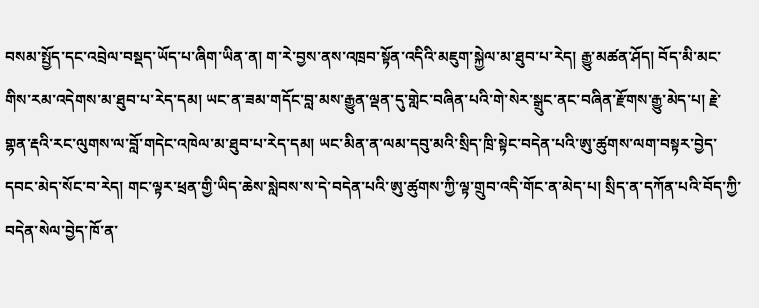བསམ་སྤྱོད་དང་འབྲེལ་བསྡད་ཡོད་པ་ཞིག་ཡིན་ན། ག་རེ་བྱས་ནས་འཁྲབ་སྟོན་འདིའི་མཇུག་སྐྱེལ་མ་ཐུབ་པ་རེད། རྒྱུ་མཚན་ཤོད། བོད་མི་མང་གིས་རམ་འདེགས་མ་ཐུབ་པ་རེད་དམ། ཡང་ན་ཟམ་གདོང་བླ་མས་རྒྱུན་ལྡན་དུ་གླེང་བཞིན་པའི་གེ་སེར་སྒྲུང་ནང་བཞིན་རྫོགས་རྒྱུ་མེད་པ། རྗེ་གྷན་རྡའི་རང་ལུགས་ལ་བློ་གདེང་འཁེལ་མ་ཐུབ་པ་རེད་དམ། ཡང་མིན་ན་ལམ་དབུ་མའི་སྲིད་ཁྲི་སྟེང་བདེན་པའི་ཨུ་ཚུགས་ལག་བསྟར་བྱེད་དབང་མེད་སོང་བ་རེད། གང་ལྟར་ཕྲན་གྱི་ཡིད་ཆེས་སླེབས་ས་དེ་བདེན་པའི་ཨུ་ཚུགས་ཀྱི་ལྟ་གྲུབ་འདི་གོང་ན་མེད་པ། སྲིད་ན་དཀོན་པའི་བོད་ཀྱི་བདེན་སེལ་བྱེད་ཁོ་ན་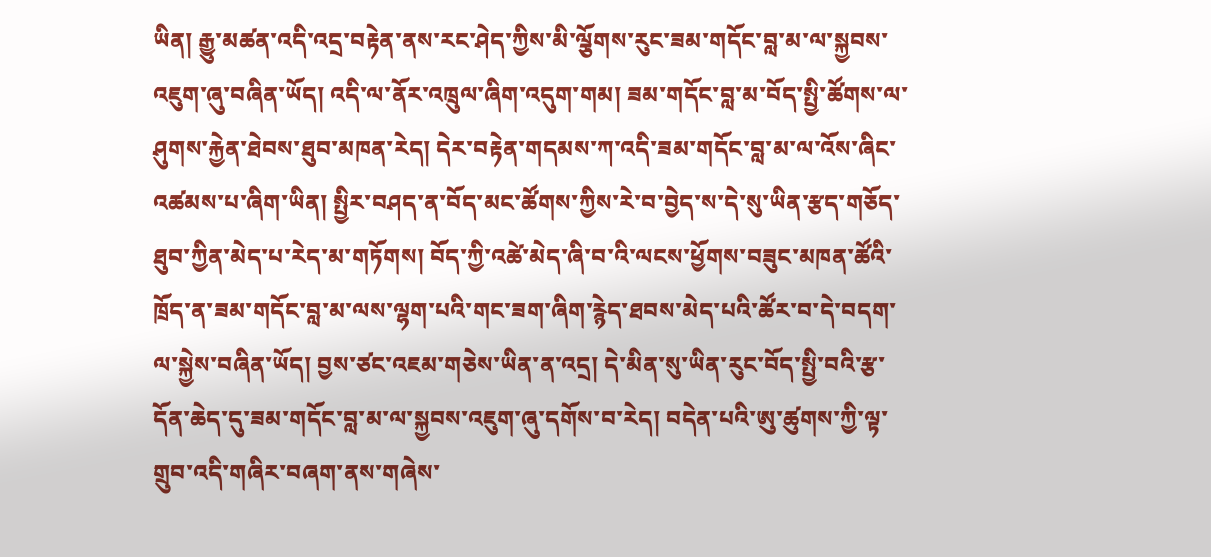ཡིན། རྒྱུ་མཚན་འདི་འདྲ་བརྟེན་ནས་རང་ཤེད་ཀྱིས་མི་ལྕོགས་རུང་ཟམ་གདོང་བླ་མ་ལ་སྐྱབས་འཇུག་ཞུ་བཞིན་ཡོད། འདི་ལ་ནོར་འཁྲུལ་ཞིག་འདུག་གམ། ཟམ་གདོང་བླ་མ་བོད་སྤྱི་ཚོགས་ལ་ཤུགས་རྐྱེན་ཐེབས་ཐུབ་མཁན་རེད། དེར་བརྟེན་གདམས་ཀ་འདི་ཟམ་གདོང་བླ་མ་ལ་འོས་ཞིང་འཚམས་པ་ཞིག་ཡིན། སྤྱིར་བཤད་ན་བོད་མང་ཚོགས་ཀྱིས་རེ་བ་བྱེད་ས་དེ་སུ་ཡིན་རྩད་གཅོད་ཐུབ་ཀྱིན་མེད་པ་རེད་མ་གཏོགས། བོད་ཀྱི་འཚེ་མེད་ཞི་བ་འི་ལངས་ཕྱོགས་བཟུང་མཁན་ཚོའི་ཁྲོད་ན་ཟམ་གདོང་བླ་མ་ལས་ལྷག་པའི་གང་ཟག་ཞིག་རྙེད་ཐབས་མེད་པའི་ཚོར་བ་དེ་བདག་ལ་སྐྱེས་བཞིན་ཡོད། བྱས་ཙང་འཇམ་གཅེས་ཡིན་ན་འདྲ། དེ་མིན་སུ་ཡིན་རུང་བོད་སྤྱི་བའི་རྩ་དོན་ཆེད་དུ་ཟམ་གདོང་བླ་མ་ལ་སྐྱབས་འཇུག་ཞུ་དགོས་བ་རེད། བདེན་པའི་ཨུ་ཚུགས་ཀྱི་ལྟ་གྲུབ་འདི་གཞིར་བཞག་ནས་གཞེས་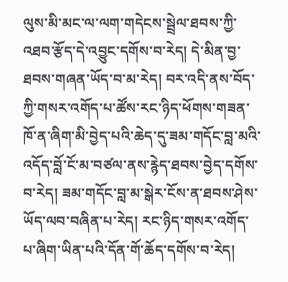ལུས་མི་མང་ལ་ལག་གདེངས་སྦྲེལ་ཐབས་ཀྱི་འཐབ་རྩོད་དེ་འབྱུང་དགོས་བ་རེད། དེ་མིན་བྱ་ཐབས་གཞན་ཡོད་བ་མ་རེད། བར་འདི་ནས་བོད་ཀྱི་གསར་འགོད་པ་ཚོས་རང་ཉིད་ཕོགས་གཟན་ཁོ་ན་ཞིག་མི་བྱེད་པའི་ཆེད་དུ་ཟམ་གདོང་བླ་མའི་འདོད་བློ་ངོ་མ་བཙལ་ནས་རྙེད་ཐབས་བྱེད་དགོས་བ་རེད། ཟམ་གདོང་བླ་མ་སྒེར་ངོས་ན་ཐབས་ཤེས་ཡོད་ལབ་བཞིན་པ་རེད། རང་ཉིད་གསར་འགོད་པ་ཞིག་ཡིན་པའི་དོན་གོ་ཆོད་དགོས་བ་རེད།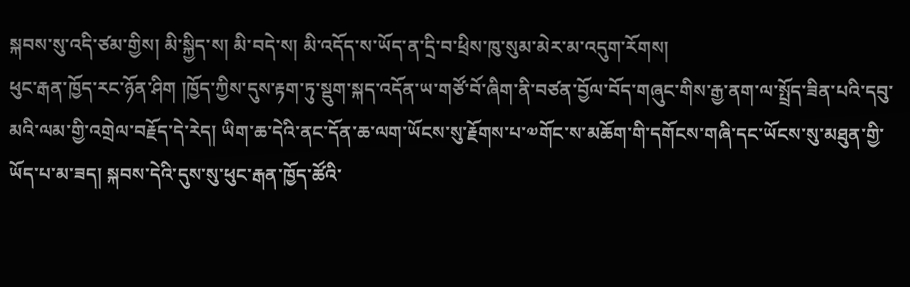སྐབས་སུ་འདི་ཙམ་གྱིས། མི་སྐྱིད་ས། མི་བདེ་ས། མི་འདོད་ས་ཡོད་ན་དྲི་བ་ཕྲིས་ཁུ་སུམ་མེར་མ་འདུག་རོགས།
ཕུང་རྒན་ཁྱོད་རང་ཉོན་ཤིག །ཁྱོད་ཀྱིས་དུས་རྟག་ཏུ་སྡུག་སྐད་འདོན་ཡ་གཙོ་བོ་ཞིག་ནི་བཙན་བྱོལ་བོད་གཞུང་གིས་རྒྱ་ནག་ལ་སྤྲོད་ཟིན་པའི་དབུ་མའི་ལམ་གྱི་འགྲེལ་བརྗོད་དེ་རེད། ཡིག་ཆ་དེའི་ནང་དོན་ཆ་ལག་ཡོངས་སུ་རྗོགས་པ་༧གོང་ས་མཆོག་གི་དགོངས་གཞི་དང་ཡོངས་སུ་མཐུན་གྱི་ཡོད་པ་མ་ཟད། སྐབས་དེའི་དུས་སུ་ཕུང་རྒན་ཁྱོད་ཚོའི་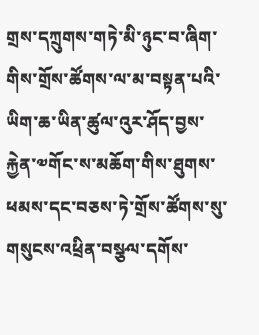གྲས་དཀྲུགས་གཏེ་མི་ཉུང་བ་ཞིག་གིས་གྲོས་ཚོགས་ལ་མ་བསྟན་པའི་ཡིག་ཆ་ཡིན་ཚུལ་འུར་ཤོད་བྱས་རྐྱེན་༧གོང་ས་མཆོག་གིས་ཐུགས་ཕམས་དང་བཅས་ཏེ་གྲོས་ཚོགས་སུ་གསུངས་འཕྲིན་བསྩལ་དགོས་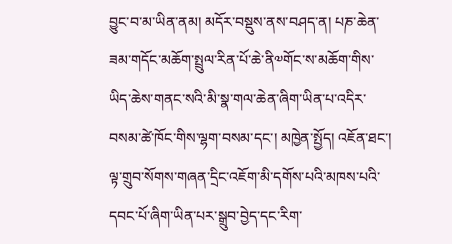བྱུང་བ་མ་ཡིན་ནམ། མདོར་བསྡུས་ནས་བཤད་ན། པཎ་ཆེན་ཟམ་གདོང་མཆོག་སྤྲུལ་རིན་པོ་ཆེ་ནི༧གོང་ས་མཆོག་གིས་ཡིད་ཆེས་གནང་སའི་མི་སྣ་གལ་ཆེན་ཞིག་ཡིན་པ་འདིར་བསམ་ཚེ་ཁོང་གིས་ལྷག་བསམ་དང་། མཁྱེན་སྤྱོད། འཇོན་ཐང་། ལྟ་གྲུབ་སོགས་གཞན་དྲིང་འཇོག་མི་དགོས་པའི་མཁས་པའི་དབང་པོ་ཞིག་ཡིན་པར་སྒྲུབ་བྱེད་དང་རིག་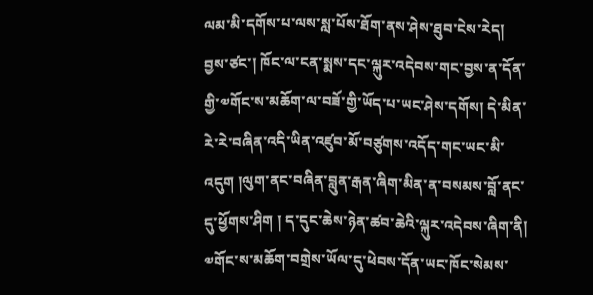ལམ་མི་དགོས་པ་ལས་སླ་པོས་ཐོག་ནས་ཤེས་ཐུབ་ངེས་རེད། བྱས་ཙང་། ཁོང་ལ་ངན་སྨས་དང་ལྐུར་འདེབས་གང་བྱས་ན་དོན་གྱི་༧གོང་ས་མཆོག་ལ་བཟོ་གྱི་ཡོད་པ་ཡང་ཤེས་དགོས། དེ་མིན་རེ་རེ་བཞིན་འདི་ཡིན་འཛུབ་མོ་བཙུགས་འདོད་གང་ཡང་མི་འདུག །ལུག་ནང་བཞིན་བླུན་རྒན་ཞིག་མིན་ན་བསམས་བློ་ནང་དུ་ཕྱོགས་ཤིག ། ད་དུང་ཆེས་ཉེན་ཚབ་ཆེའི་ལྐུར་འདེབས་ཞིག་ནི། ༧གོང་ས་མཆོག་བགྲེས་ཡོལ་དུ་ཕེབས་དོན་ཡང་ཁོང་སེམས་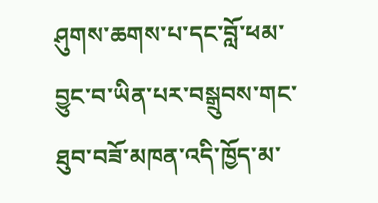ཤུགས་ཆགས་པ་དང་བློ་ཕམ་བྱུང་བ་ཡིན་པར་བསྒྲུབས་གང་ཐུབ་བཟོ་མཁན་འདི་ཁྱོད་མ་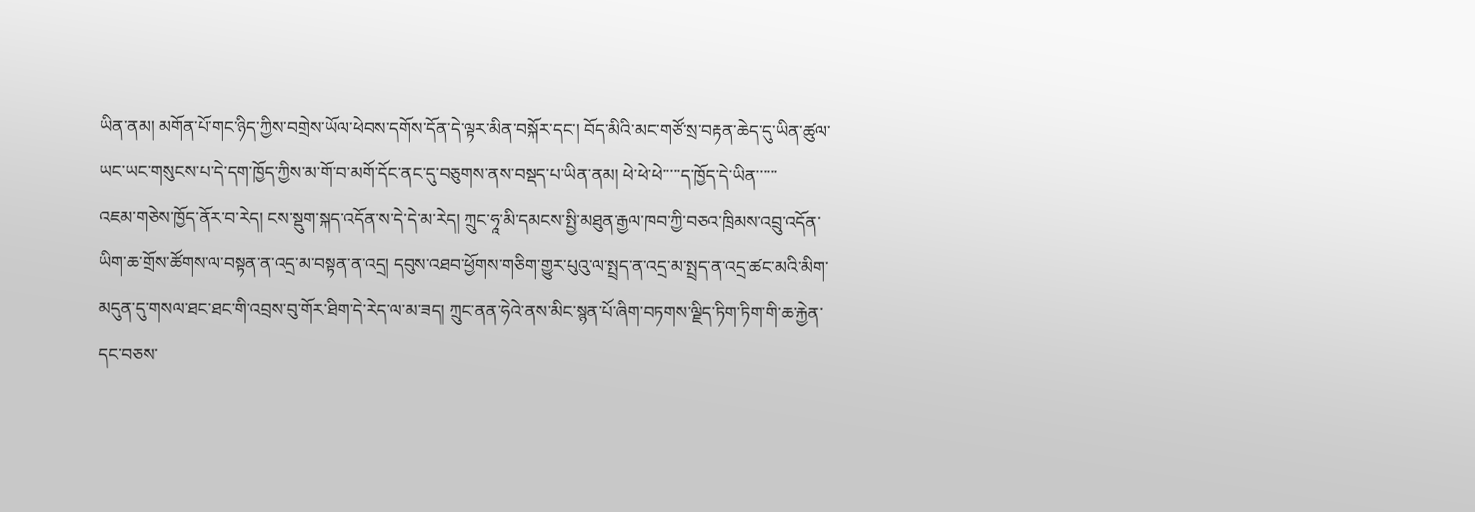ཡིན་ནམ། མགོན་པོ་གང་ཉིད་ཀྱིས་བགྲེས་ཡོལ་ཕེབས་དགོས་དོན་དེ་ལྟར་མིན་བསྐོར་དང་། བོད་མིའི་མང་གཙོ་སྲ་བརྟན་ཆེད་དུ་ཡིན་ཚུལ་ཡང་ཡང་གསུངས་པ་དེ་དག་ཁྱོད་ཀྱིས་མ་གོ་བ་མགོ་དོང་ནང་དུ་བཅུགས་ནས་བསྡད་པ་ཡིན་ནམ། ཕེ་ཕེ་ཕེ་་་་་ད་ཁྱོད་དེ་ཡིན་་་་་་
འཇམ་གཅེས་ཁྱོད་ནོར་བ་རེད། ངས་སྡུག་སྐད་འདོན་ས་དེ་དེ་མ་རེད། ཀྲུང་ཧཱ་མི་དམངས་སྤྱི་མཐུན་རྒྱལ་ཁབ་ཀྱི་བཅའ་ཁྲིམས་འབྲུ་འདོན་ཡིག་ཆ་གྲོས་ཚོགས་ལ་བསྟན་ན་འདྲ་མ་བསྟན་ན་འདྲ། དབུས་འཐབ་ཕྱོགས་གཅིག་གྱུར་པུའུ་ལ་སྤྲད་ན་འདྲ་མ་སྤྲད་ན་འདྲ་ཚང་མའི་མིག་མདུན་དུ་གསལ་ཐང་ཐང་གི་འབྲས་བུ་གོར་ཐིག་དེ་རེད་ལ་མ་ཟད། ཀྲུང་ནན་ཧེའེ་ནས་མིང་སྙན་པོ་ཞིག་བཏགས་ལྗིད་ཏིག་ཏིག་གི་ཆ་རྐྱེན་དང་བཅས་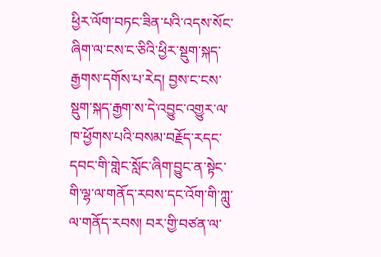ཕྱིར་ལོག་བཏང་ཟིན་པའི་འདས་སོང་ཞིག་ལ་ངས་ང་ཅིའི་ཕྱིར་སྡུག་སྐད་རྒྱགས་དགོས་པ་རེད། བྱས་ང་ངས་སྡུག་སྐད་རྒྱག་ས་དེ་འབྱུང་འགྱུར་ལ་ཁ་ཕྱོགས་པའི་བསམ་བརྗོད་རདང་དབང་གི་གླེང་སློང་ཞིག་བྱུང་ན་སྟེང་གི་ལྷ་ལ་གནོད་རབས་དང་འོག་གི་ཀླུ་ལ་གནོད་རབས། བར་གྱི་བཙན་ལ་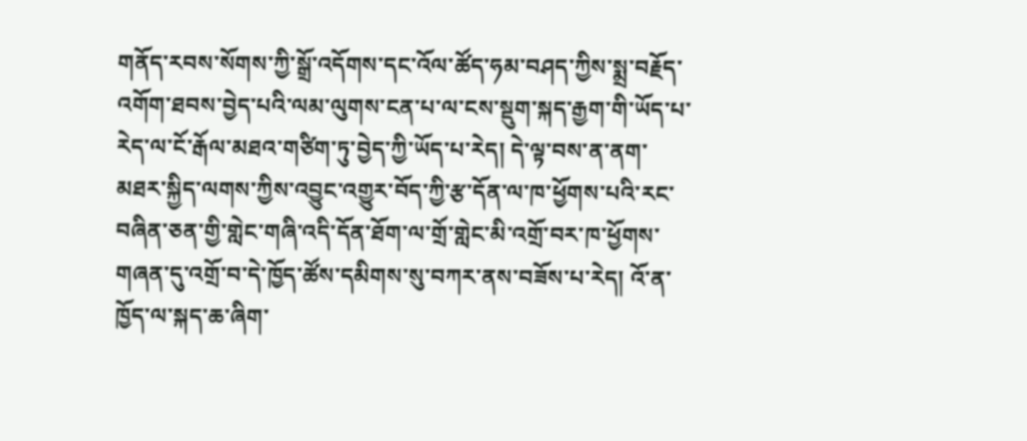གནོད་རབས་སོགས་ཀྱི་སྒྲོ་འདོགས་དང་འོལ་ཚོད་ཧམ་བཤད་ཀྱིས་སྨྲ་བརྗོད་འགོག་ཐབས་བྱེད་པའི་ལམ་ལུགས་ངན་པ་ལ་ངས་སྡུག་སྐད་རྒྱག་གི་ཡོད་པ་རེད་ལ་ངོ་རྒོལ་མཐའ་གཙིག་ཏུ་བྱེད་ཀྱི་ཡོད་པ་རེད། དེ་ལྟ་བས་ན་ནག་མཐར་སྐྱིད་ལགས་ཀྱིས་འབྱུང་འགྱུར་བོད་ཀྱི་རྩ་དོན་ལ་ཁ་ཕྱོགས་པའི་རང་བཞིན་ཅན་གྱི་གླེང་གཞི་འདི་དོན་ཐོག་ལ་གྲོ་གླེང་མི་འགྲོ་བར་ཁ་ཕྱོགས་གཞན་དུ་འགྲོ་བ་དེ་ཁྱོད་ཚོས་དམིགས་སུ་བཀར་ནས་བཟོས་པ་རེད། འོ་ན་ཁྱོད་ལ་སྐད་ཆ་ཞིག་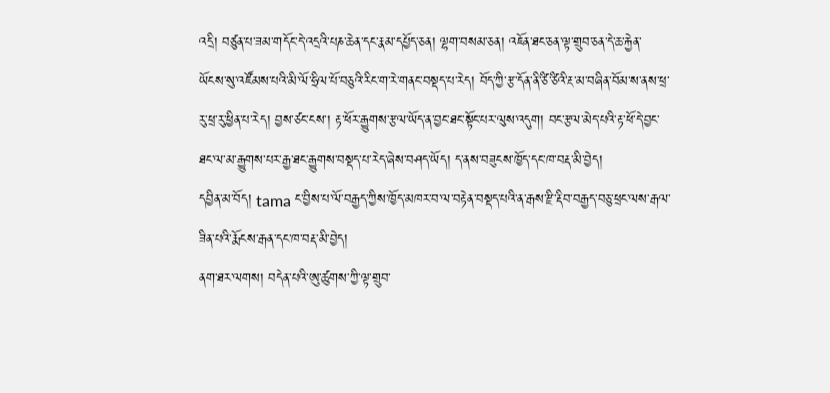འདྲི། བཙུན་པ་ཟམ་གདོང་དེ་འདྲའི་པཎ་ཆེན་དང་རྣམ་དཔྱོད་ཅན། ལྷག་བསམ་ཅན། འཇོན་ཐང་ཅན་ལྟ་གྲུབ་ཅན་དེ་ཆ་རྐྱེན་ཡོངས་སུ་འཛོམས་པའི་མི་ལོ་ཧྲིལ་པོ་བཅུའི་རིང་ག་རེ་གནང་བསྡད་པ་རེད། བོད་ཀྱི་རྩ་དོན་ནི་ཙི་ཙིའི་རྔ་མ་བཞིན་བོམ་ས་ནས་ཕྲ་རུ་ཕྲ་རུ་ཕྱིན་པ་རེད། བྱས་ཙང་ངས་། རྟ་ཕོར་རྒྱུགས་རྩལ་ཡོད་ན་བྱང་ཐང་སྟོང་པར་ལུས་འདུག། བང་རྩལ་མེད་པའི་རྟ་ཕོ་དེ་བྱང་ཐང་ལ་མ་རྒྱུགས་པར་རྒྱ་ཐང་རྒྱུགས་བསྡད་པ་རེད་ཞེས་བཤད་ཡོད། ད་ནས་བཟུངས་ཁྱོད་དང་ཁ་བརྡ་མི་བྱེད།
དབྱིན་མ་བོད། tama ང་བྱིས་པ་ལོ་བརྒྱད་ཀྱིས་ཁྱོད་མཁར་བ་ལ་བརྟེན་བསྡད་པའི་ན་རྒས་རྫི་རྡིབ་བརྒྱད་བཅུ་ཕྲང་ལས་རྒལ་ཟིན་པའི་རྨོངས་རྒན་དང་ཁ་བརྡ་མི་བྱེད།
ནག་ཐར་ལགས། བདེན་པའི་ཨུ་ཚུགས་ཀྱི་ལྟ་གྲུབ་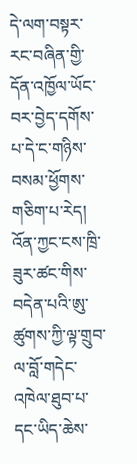དེ་ལག་བསྟར་རང་བཞིན་གྱི་དོན་འཁྱོལ་ཡོང་བར་བྱེད་དགོས་པ་དེ་ང་གཉིས་བསམ་ཕྱོགས་གཅིག་པ་རེད། འོན་ཀྱང་ངས་ཁྲི་ཟུར་ཚང་གིས་བདེན་པའི་ཨུ་ཚུགས་ཀྱི་ལྟ་གྲུབ་ལ་བློ་གདེང་འཁེལ་ཐུབ་པ་དང་ཡིད་ཆེས་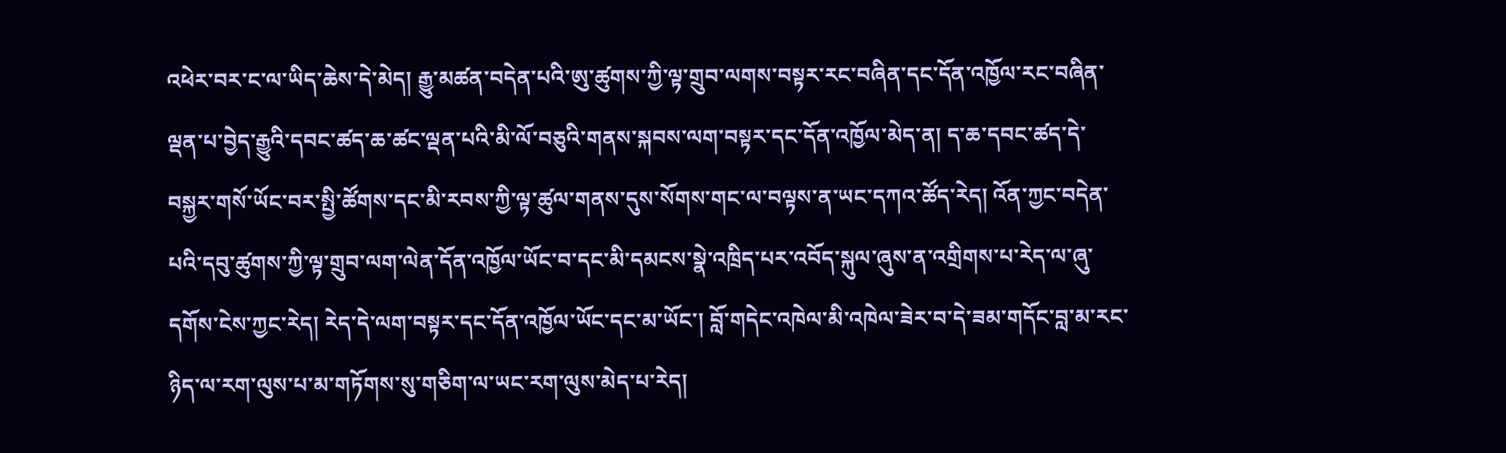འཕེར་བར་ང་ལ་ཡིད་ཆེས་དེ་མེད། རྒྱུ་མཚན་བདེན་པའི་ཨུ་ཚུགས་ཀྱི་ལྟ་གྲུབ་ལགས་བསྟར་རང་བཞིན་དང་དོན་འཁྱོལ་རང་བཞིན་ལྡན་པ་བྱེད་རྒྱུའི་དབང་ཚད་ཆ་ཚང་ལྡན་པའི་མི་ལོ་བཅུའི་གནས་སྐབས་ལག་བསྟར་དང་དོན་འཁྱོལ་མེད་ན། ད་ཆ་དབང་ཚད་དེ་བསྐྱར་གསོ་ཡོང་བར་སྤྱི་ཚོགས་དང་མི་རབས་ཀྱི་ལྟ་ཚུལ་གནས་དུས་སོགས་གང་ལ་བལྟས་ན་ཡང་དཀའ་ཚོད་རེད། འོན་ཀྱང་བདེན་པའི་དབུ་ཚུགས་ཀྱི་ལྟ་གྲུབ་ལག་ལེན་དོན་འཁྱོལ་ཡོང་བ་དང་མི་དམངས་སྣེ་འཁྲིད་པར་འབོད་སྐུལ་ཞུས་ན་འགྲིགས་པ་རེད་ལ་ཞུ་དགོས་ངེས་ཀྱང་རེད། རེད་དེ་ལག་བསྟར་དང་དོན་འཁྱོལ་ཡོང་དང་མ་ཡོང་། བློ་གདེང་འཁེལ་མི་འཁེལ་ཟེར་བ་དེ་ཟམ་གདོང་བླ་མ་རང་ཉིད་ལ་རག་ལུས་པ་མ་གཏོགས་སུ་གཅིག་ལ་ཡང་རག་ལུས་མེད་པ་རེད།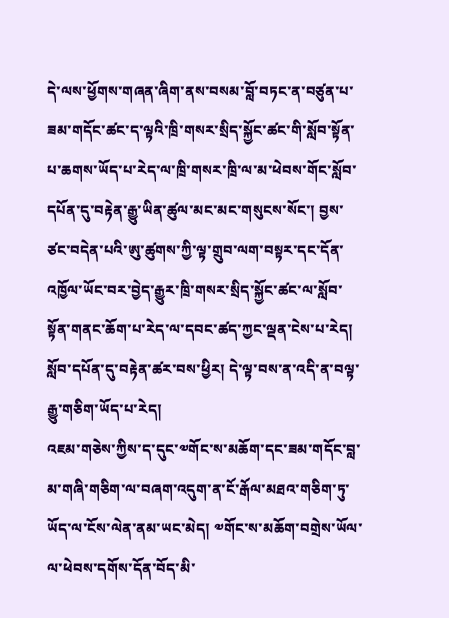དེ་ལས་ཕྱོགས་གཞན་ཞིག་ནས་བསམ་བློ་བཏང་ན་བཙུན་པ་ཟམ་གདོང་ཚང་ད་ལྟའི་ཁྲི་གསར་སྲིད་སྐྱོང་ཚང་གི་སློབ་སྟོན་པ་ཆགས་ཡོད་པ་རེད་ལ་ཁྲི་གསར་ཁྲི་ལ་མ་ཕེབས་གོང་སློབ་དཔོན་དུ་བརྟེན་རྒྱུ་ཡིན་ཚུལ་མང་མང་གསུངས་སོང་། བྱས་ཙང་བདེན་པའི་ཨུ་ཚུགས་ཀྱི་ལྟ་གྲུབ་ལག་བསྟར་དང་དོན་འཁྱོལ་ཡོང་བར་བྱེད་རྒྱུར་ཁྲི་གསར་སྲིད་སྐྱོང་ཚང་ལ་སློབ་སྟོན་གནང་ཆོག་པ་རེད་ལ་དབང་ཚད་ཀྱང་ལྡན་ངེས་པ་རེད། སློབ་དཔོན་དུ་བརྟེན་ཚར་བས་ཕྱིར། དེ་ལྟ་བས་ན་འདི་ན་བལྟ་རྒྱུ་གཅིག་ཡོད་པ་རེད།
འཇམ་གཅེས་ཀྱིས་ད་དུང་༧གོང་ས་མཆོག་དང་ཟམ་གདོང་བླ་མ་གཞི་གཅིག་ལ་བཞག་འདུག་ན་ངོ་རྒོལ་མཐའ་གཅིག་ཏུ་ཡོད་ལ་ངོས་ལེན་ནམ་ཡང་མེད། ༧གོང་ས་མཆོག་བགྲེས་ཡོལ་ལ་ཕེབས་དགོས་དོན་བོད་མི་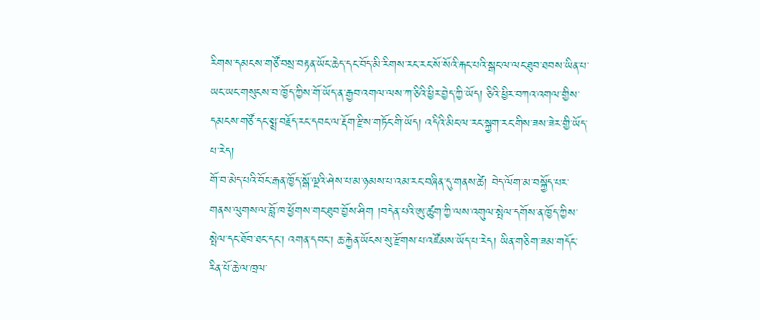རིགས་དམངས་གཙོ་བསྲ་བརྟན་ཡོང་ཆེད་དང་བོད་མི་རིགས་རང་རང་སོ་སོའི་རྐང་པའི་སྒང་ལ་ལང་ཐུབ་ཐབས་ཡིན་པ་ཡང་ཡང་གསུངས་བ་ཁྱོད་ཀྱིས་གོ་ཡོད་ན་རྒྱབ་འགལ་ལས་ཀ་ཅིའི་ཕྱིར་བྱེད་ཀྱི་ཡོད། ཅིའི་ཕྱིར་བཀའ་འགལ་གྱིས་དམངས་གཙོ་དང་སྨྲ་བརྗོད་རང་དབང་ལ་རྡོག་རྫིས་གཏོང་གི་ཡོད། འདིའི་མིང་ལ་རང་སྐྱག་རང་གིས་ཟས་ཟེར་གྱི་ཡོད་པ་རེད།
གོ་བ་མེད་པའི་བོང་རྒན་ཁྱོད་སྒོ་ལྔའི་ཤེས་པ་མ་ཉམས་པ་འམ་རང་བཞིན་དུ་གནས་ཚེ། བེད་ལོག་མ་བསྐྱོད་པར་གནས་ལུགས་ལ་བློ་ཁ་ཕྱོགས་གང་ཐུབ་བྱོས་ཤིག །བདེན་པའི་ཨུ་ཚུག་ཀྱི་ལས་འགུལ་སྤེལ་དགོས་ན་ཁྱོད་ཀྱིས་སྤེལ་དང་ཐོབ་ཐང་དང་། འགན་དབང་། ཆ་རྐྱེན་ཡོངས་སུ་རྫོགས་པ་འཛོམས་ཡོད་པ་རེད། ཡིན་གཅིག་ཟམ་གདོང་རིན་པོ་ཆེ་ལ་ཁྲལ་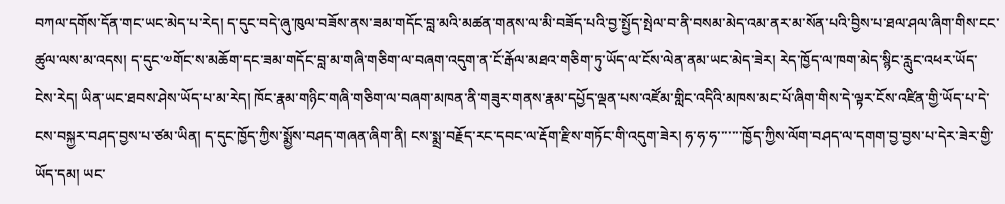བཀལ་དགོས་དོན་གང་ཡང་མེད་པ་རེད། ད་དུང་བདེ་ཞུ་ཁུལ་བཟོས་ནས་ཟམ་གདོང་བླ་མའི་མཚན་གནས་ལ་མི་བཟོད་པའི་བྱ་སྤྱོད་སྤེལ་བ་ནི་བསམ་མེད་འམ་ནར་མ་སོན་པའི་བྱིས་པ་ཐལ་ཤལ་ཞིག་གིས་ངང་ཚུལ་ལས་མ་འདས། ད་དུང་༧གོང་ས་མཆོག་དང་ཟམ་གདོང་བླ་མ་གཞི་གཅིག་ལ་བཞག་འདུག་ན་ངོ་རྒོལ་མཐའ་གཅིག་ཏུ་ཡོད་ལ་ངོས་ལེན་ནམ་ཡང་མེད་ཟེར། རེད་ཁྱོད་ལ་ཁག་མེད་སྙིང་རླུང་འཕར་ཡོད་ངེས་རེད། ཡིན་ཡང་ཐབས་ཤེས་ཡོད་པ་མ་རེད། ཁོང་རྣམ་གཉིང་གཞི་གཅིག་ལ་བཞག་མཁན་ནི་གཟུར་གནས་རྣམ་དཔྱོད་ལྡན་པས་འཛོམ་གླིང་འདིའི་མཁས་མང་པོ་ཞིག་གིས་དེ་ལྟར་ངོས་འཛིན་གྱི་ཡོད་པ་དེ་ངས་བསྐྱར་བཤད་བྱས་པ་ཙམ་ཡིན། ད་དུང་ཁྱོད་ཀྱིས་སྨྱོས་བཤད་གཞན་ཞིག་ནི། ངས་སྨྲ་བརྗོད་རང་དབང་ལ་རྡོག་རྫིས་གཏོང་གི་འདུག་ཟེར། ཧ་ཧ་ཧ་་་་་་་ཁྱོད་ཀྱིས་ལོག་བཤད་ལ་དགག་བྱ་བྱས་པ་དེར་ཟེར་གྱི་ཡོད་དམ། ཡང་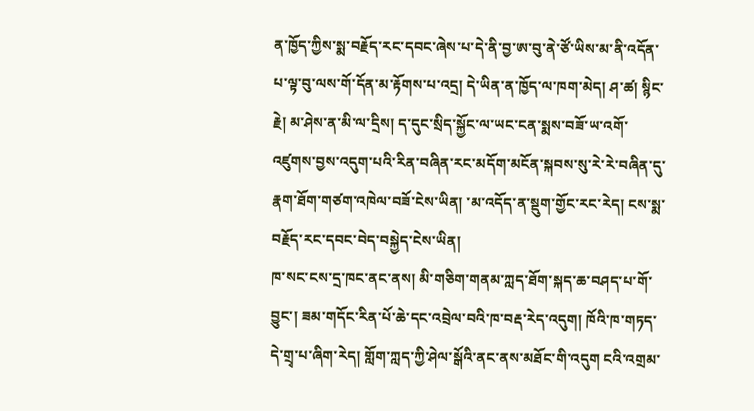ན་ཁྱོད་ཀྱིས་སྨ་བརྗོད་རང་དབང་ཞེས་པ་དེ་ནི་བྱ་ཨ་བུ་ནེ་ཙོ་ཡིས་མ་ནི་འདོན་པ་ལྟ་བུ་ལས་གོ་དོན་མ་རྟོགས་པ་འདྲ། དེ་ཡིན་ན་ཁྱོད་ལ་ཁག་མེད། ཤ་ཚ། སྙིང་རྗེ། མ་ཤེས་ན་མི་ལ་དྲིས། ད་དུང་སྲིད་སྐྱོང་ལ་ཡང་ངན་སྨས་བཟོ་ཡ་འགོ་འཛུགས་བྱས་འདུག་པའི་རིན་བཞིན་རང་མདོག་མངོན་སྐབས་སུ་རེ་རེ་བཞིན་དུ་རྣག་ཐོག་གཙག་འཁེལ་བཟོ་ངེས་ཡིན། ་མ་འདོད་ན་སྡུག་གྱོང་རང་རེད། ངས་སྨ་བརྗོད་རང་དབང་བེད་བསྐྱེད་ངེས་ཡིན།
ཁ་སང་ངས་དྲ་ཁང་ནང་ནས། མི་གཅིག་གནམ་ཀླད་ཐོག་སྐད་ཆ་བཤད་པ་གོ་བྱུང་། ཟམ་གདོང་རིན་པོ་ཆེ་དང་འབྲེལ་བའི་ཁ་བརྡ་རེད་འདུག། ཁོའི་ཁ་གཏད་དེ་གྲྭ་པ་ཞིག་རེད། གློག་ཀླད་ཀྱི་ཤེལ་སྒོའི་ནང་ནས་མཐོང་གི་འདུག ངའི་འགྲམ་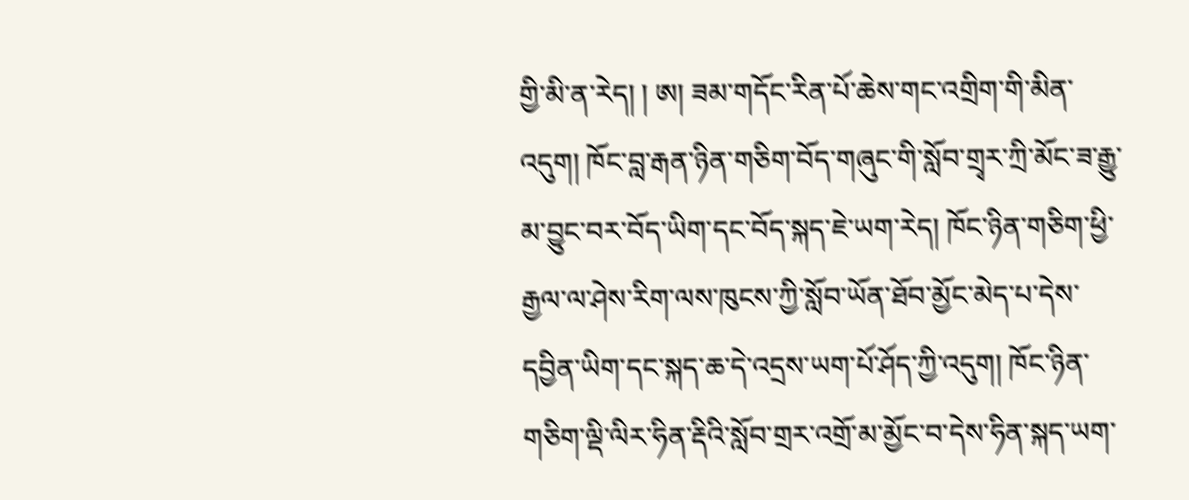གྱི་མི་ན་རེད། ། ཨ། ཟམ་གདོང་རིན་པོ་ཆེས་གང་འགྲིག་གི་མིན་འདུག། ཁོང་བླ་རྒན་ཉིན་གཅིག་བོད་གཞུང་གི་སློབ་གྲྭར་ཀྲི་མོང་ཟ་རྒྱུ་མ་བྱུང་བར་བོད་ཡིག་དང་བོད་སྐད་ཇེ་ཡག་རེད། ཁོང་ཉིན་གཅིག་ཕྱི་རྒྱལ་ལ་ཤེས་རིག་ལས་ཁུངས་ཀྱི་སློབ་ཡོན་ཐོབ་མྱོང་མེད་པ་དེས་དབྱིན་ཡིག་དང་སྐད་ཆ་དེ་འདྲས་ཡག་པོ་ཤོད་ཀྱི་འདུག། ཁོང་ཉིན་གཅིག་ལྡི་ལིར་ཧིན་རྡིའི་སློབ་གྲར་འགྲོ་མ་མྱོང་བ་དེས་ཧིན་སྐད་ཡག་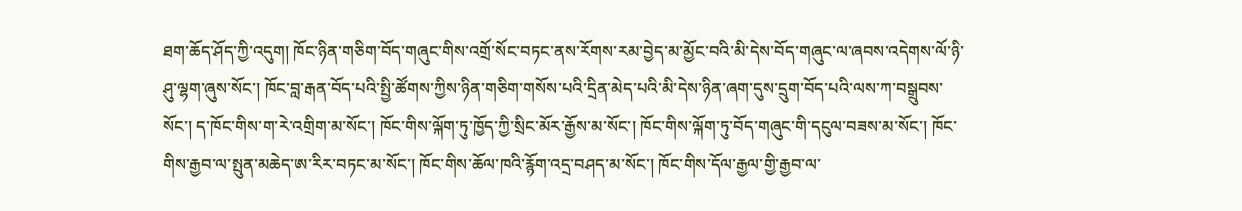ཐག་ཆོད་ཤོད་ཀྱི་འདུག། ཁོང་ཉིན་གཅིག་བོད་གཞུང་གིས་འགྲོ་སོང་བཏང་ནས་རོགས་རམ་བྱེད་མ་མྱོང་བའི་མི་དེས་བོད་གཞུང་ལ་ཞབས་འདེགས་ལོ་ཉི་ཤུ་ལྷག་ཞུས་སོང་། ཁོང་བླ་རྒན་བོད་པའི་སྤྱི་ཚོགས་ཀྱིས་ཉིན་གཅིག་གསོས་པའི་དྲིན་མེད་པའི་མི་དེས་ཉིན་ཞག་དུས་དྲུག་བོད་པའི་ལས་ཀ་བསྒྲུབས་སོང་། ད་ཁོང་གིས་ག་རེ་འགྲིག་མ་སོང་། ཁོང་གིས་ལྐོག་ཏུ་ཁྱོད་ཀྱི་སྲིང་མོར་རྒྱོས་མ་སོང་། ཁོང་གིས་ལྐོག་ཏུ་བོད་གཞུང་གི་དངུལ་བཟས་མ་སོང་། ཁོང་གིས་རྒྱབ་ལ་སྤུན་མཆེད་ཨ་རིར་བཏང་མ་སོང་། ཁོང་གིས་ཆོལ་ཁའི་རྙོག་འདྲ་བཤད་མ་སོང་། ཁོང་གིས་དོལ་རྒྱལ་གྱི་རྒྱབ་ལ་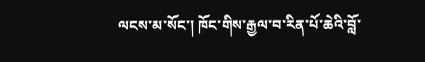ལངས་མ་སོང་། ཁོང་གིས་རྒྱལ་བ་རིན་པོ་ཆེའི་བློ་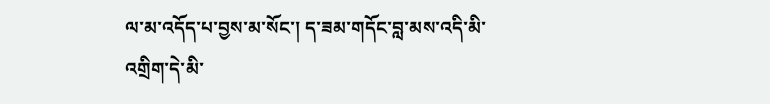ལ་མ་འདོད་པ་བྱས་མ་སོང་། ད་ཟམ་གདོང་བླ་མས་འདི་མི་འགྲིག་དེ་མི་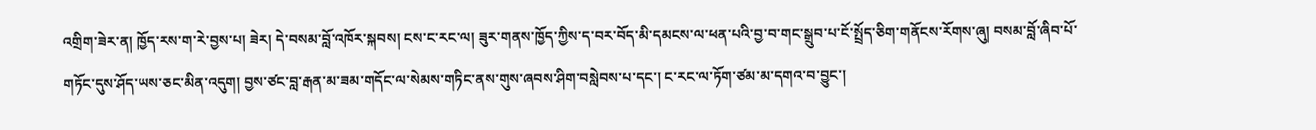འགྲིག་ཟེར་ན། ཁྱོད་རས་ག་རེ་བྱས་པ། ཟེར། དེ་བསམ་བློ་འཁོར་སྐབས། ངས་ང་རང་ལ། ཟུར་གནས་ཁྱོད་ཀྱིས་ད་བར་བོད་མི་དམངས་ལ་ཕན་པའི་བྱ་བ་གང་སྒྲུབ་པ་ངོ་སྤྲོད་ཅིག་གནོངས་རོགས་ཞུ། བསམ་བློ་ཞིབ་པོ་གཏོང་དུས་ཤོད་ཡས་ཅང་མིན་འདུག། བྱས་ཙང་བླ་རྒན་མ་ཟམ་གདོང་ལ་སེམས་གཏིང་ནས་གུས་ཞབས་ཤིག་བསླེབས་པ་དང་། ང་རང་ལ་ཏོག་ཙམ་མ་དགའ་བ་བྱུང་།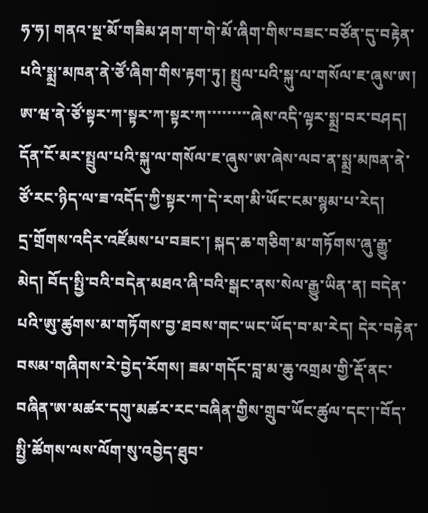ཧ་ཧ། གནའ་སྔ་མོ་གཟིམ་ཤག་ག་གེ་མོ་ཞིག་གིས་བཟང་བཙོན་དུ་བརྟེན་པའི་སྨྲ་མཁན་ནེ་ཙོ་ཞིག་གིས་རྟག་ཏུ། སྤྲུལ་པའི་སྐུ་ལ་གསོལ་ཇ་ཞུས་ཨ། ཨ་ཝ་ནེ་ཙོ་སྟར་ཀ་སྟར་ཀ་སྟར་ཀ་་་་་་་་་ཞེས་འདི་ལྟར་སྨྲ་བར་བཤད། དོན་ངོ་མར་སྤྲུལ་པའི་སྐུ་ལ་གསོལ་ཇ་ཞུས་ཨ་ཞེས་ལབ་ན་སྨྲ་མཁན་ནེ་ཙོ་རང་ཉིད་ལ་ཟ་འདོད་ཀྱི་སྟར་ཀ་དེ་རག་མི་ཡོང་ངམ་སྙམ་པ་རེད།
དྲ་གྲོགས་འདིར་འཛོམས་པ་བཟང་། སྐད་ཆ་གཅིག་མ་གཏོགས་ཞུ་རྒྱུ་མེད། བོད་སྤྱི་བའི་བདེན་མཐའ་ཞི་བའི་སྒང་ནས་སེལ་རྒྱུ་ཡིན་ན། བདེན་པའི་ཨུ་ཚུགས་མ་གཏོགས་བྱ་ཐབས་གང་ཡང་ཡོད་བ་མ་རེད། དེར་བརྟེན་བསམ་གཞིགས་རེ་བྱེད་རོགས། ཟམ་གདོང་བླ་མ་ཆུ་འགྲམ་གྱི་རྡོ་ནང་བཞིན་ཨ་མཚར་དགུ་མཚར་རང་བཞིན་གྱིས་གྲུབ་ཡོང་ཚུལ་དང་།་བོད་སྤྱི་ཚོགས་ལས་ལོག་སུ་འབྱེད་ཐུབ་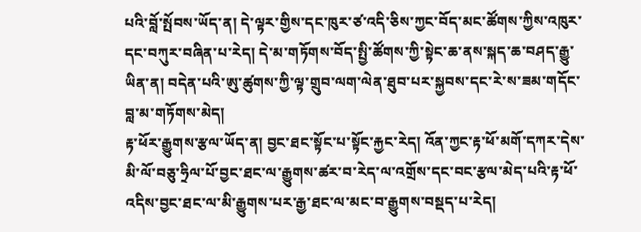པའི་བློ་སྤོབས་ཡོད་ན། དེ་ལྟར་གྱིས་དང་ཁུར་ཙ་འདི་ཅིས་ཀྱང་བོད་མང་ཚོགས་ཀྱིས་འཁུར་དང་བཀུར་བཞིན་པ་རེད། དེ་མ་གཏོགས་བོད་སྤྱི་ཚོགས་ཀྱི་སྟེང་ཆ་ནས་སྐད་ཆ་བཤད་རྒྱུ་ཡིན་ན། བདེན་པའི་ཨུ་ཚུགས་ཀྱི་ལྟ་གྲུབ་ལག་ལེན་ཐུབ་པར་སྐྱབས་དང་རེ་ས་ཟམ་གདོང་བླ་མ་གཏོགས་མེད།
རྟ་ཕོར་རྒྱུགས་རྩལ་ཡོད་ན། བྱང་ཐང་སྟོང་པ་སྟོང་རྐྱང་རེད། འོན་ཀྱང་རྟ་ཕོ་མགོ་དཀར་དེས་མི་ལོ་བཅུ་ཧྲིལ་པོ་བྱང་ཐང་ལ་རྒྱུགས་ཚར་བ་རེད་ལ་འགྲོས་དང་བང་རྩལ་མེད་པའི་རྟ་ཕོ་འདིས་བྱང་ཐང་ལ་མི་རྒྱུགས་པར་རྒྱ་ཐང་ལ་མང་བ་རྒྱུགས་བསྡད་པ་རེད།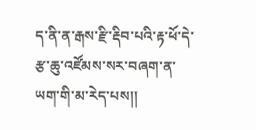ད་ནི་ན་རྒས་རྫི་རྡིབ་པའི་རྟ་ཕོ་དེ་རྩ་ཆུ་འཛོམས་སར་བཞག་ན་ཡག་གི་མ་རེད་པས།།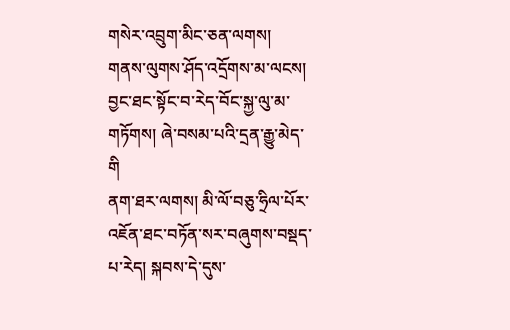གསེར་འབྲུག་མིང་ཅན་ལགས། གནས་ལུགས་ཤོད་འདྲོགས་མ་ལངས། བྱང་ཐང་སྟོང་བ་རེད་བོང་སྐྱ་ལུ་མ་གཏོགས། ཞེ་བསམ་པའི་དྲན་རྒྱུ་མེད་གི
ནག་ཐར་ལགས། མི་ལོ་བཅུ་ཧྲིལ་པོར་འཇོན་ཐང་བཏོན་སར་བཞུགས་བསྡད་པ་རེད། སྐབས་དེ་དུས་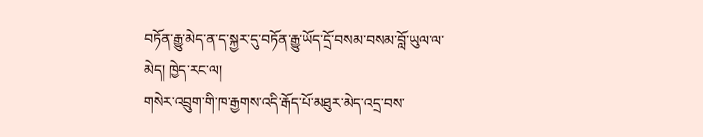བཏོན་རྒྱུ་མེད་ན་ད་སྐྱར་དུ་བཏོན་རྒྱུ་ཡོད་དྲོ་བསམ་བསམ་བློ་ཡུལ་ལ་མེད། ཁྱེད་རང་ལ།
གསེར་འབྲུག་གི་ཁ་རྒྱགས་འདི་རྒོད་པོ་མཐུར་མེད་འདྲ་བས་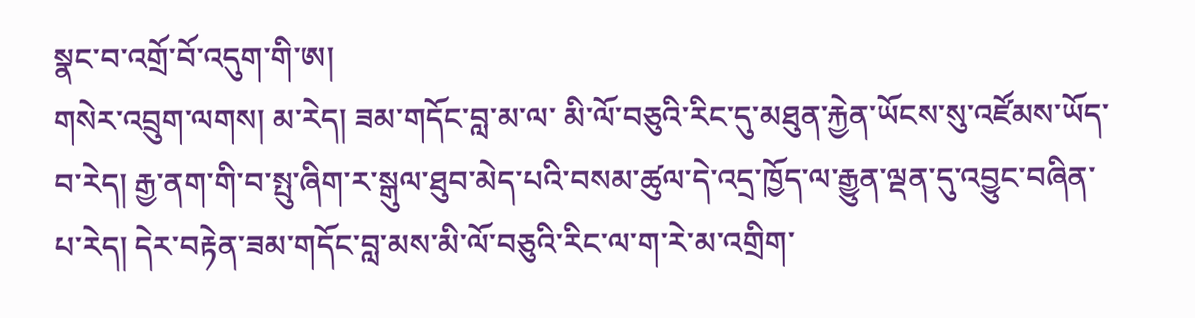སྣང་བ་འགྲོ་བོ་འདུག་གི་ཨ།
གསེར་འབྲུག་ལགས། མ་རེད། ཟམ་གདོང་བླ་མ་ལ་ མི་ལོ་བཅུའི་རིང་དུ་མཐུན་རྐྱེན་ཡོངས་སུ་འཛོམས་ཡོད་བ་རེད། རྒྱ་ནག་གི་བ་སྤུ་ཞིག་ར་སྒུལ་ཐུབ་མེད་པའི་བསམ་ཚུལ་དེ་འདྲ་ཁྱོད་ལ་རྒྱུན་ལྡན་དུ་འབྱུང་བཞིན་པ་རེད། དེར་བརྟེན་ཟམ་གདོང་བླ་མས་མི་ལོ་བཅུའི་རིང་ལ་ག་རེ་མ་འགྲིག་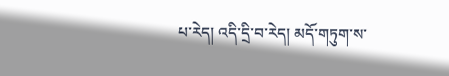པ་རེད། འདི་དྲི་བ་རེད། མདོ་གཏུག་ས་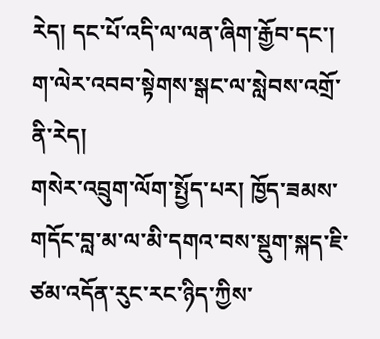རེད། དང་པོ་འདི་ལ་ལན་ཞིག་རྒྱོབ་དང་། ག་ལེར་འབབ་སྟེགས་སྒང་ལ་སླེབས་འགྲོ་ནི་རེད།
གསེར་འབྲུག་ལོག་སྤྱོད་པར། ཁྱོད་ཟམས་གདོང་བླ་མ་ལ་མི་དགའ་བས་སྡུག་སྐད་ཇི་ཙམ་འདོན་རུང་རང་ཉིད་ཀྱིས་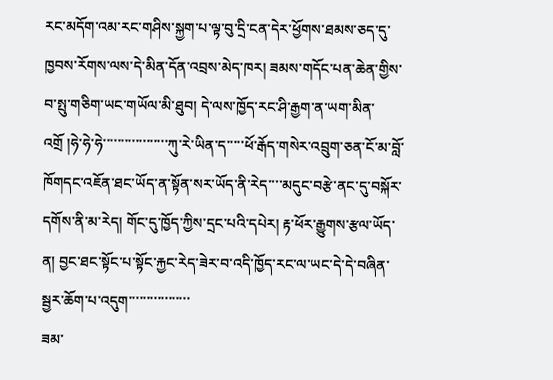རང་མདོག་འམ་རང་གཤིས་སྐྱག་པ་ལྟ་བུ་དྲི་ངན་དེར་ཕྱོགས་ཐམས་ཅད་དུ་ཁྱབས་རོགས་ལས་དེ་མིན་དོན་འབྲས་མེད་ཁར། ཟམས་གདོང་པན་ཆེན་གྱིས་བ་སྤུ་གཅིག་ཡང་གཡོལ་མི་ཐུབ། དེ་ལས་ཁྱོད་རང་ཤི་རྒྱག་ན་ཡག་མིན་འགྲོ །ཧེ་ཧེ་ཧེ་་་་་་་་་་་་་་་་་་ཀུ་རེ་ཡིན་ད་་་་་ཕོ་རྒོད་གསེར་འབྲུག་ཅན་ངོ་མ་བློ་ཁོགདང་འཇོན་ཐང་ཡོད་ན་སྟོན་སར་ཡོད་ནི་རེད་་་་མདུང་བརྩེ་ནང་དུ་བསྐོར་དགོས་ནི་མ་རེད། གོང་དུ་ཁྱོད་ཀྱིས་དྲང་པའི་དཔེར། རྟ་ཕོར་རྒྱུགས་རྩལ་ཡོད་ན། བྱང་ཐང་སྟོང་པ་སྟོང་རྐྱང་རེད་ཟེར་བ་འདི་ཁྱོད་རང་ལ་ཡང་དེ་དེ་བཞིན་སྦྱར་ཆོག་པ་འདུག་་་་་་་་་་་་་་་་་
ཟམ་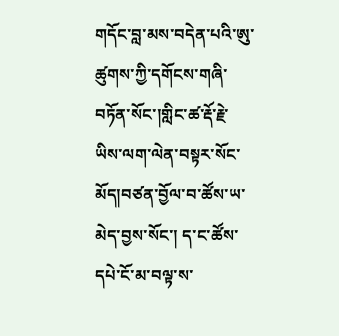གདོང་བླ་མས་བདེན་པའི་ཨུ་ཚུགས་ཀྱི་དགོངས་གཞི་བཏོན་སོང་།གླིང་ཚ་རྡོ་རྗེ་ཡིས་ལག་ལེན་བསྟར་སོང་མོད།བཙན་བྱོལ་བ་ཚོས་ཡ་མེད་བྱས་སོང་། ད་ང་ཚོས་དཔེ་ངོ་མ་བལྟ་ས་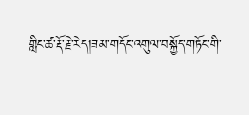གླིང་ཚ་རྡོ་རྗེ་རེད།ཟམ་གདོང་འགུལ་བསྐྱོད་གཏོང་གི་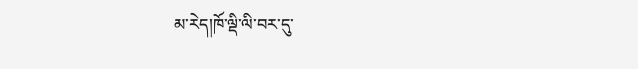མ་རེད།ཁོ་ལྡི་ལི་བར་དུ་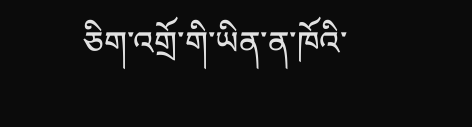ཅིག་འགྲོ་གི་ཡིན་ན་ཁོའི་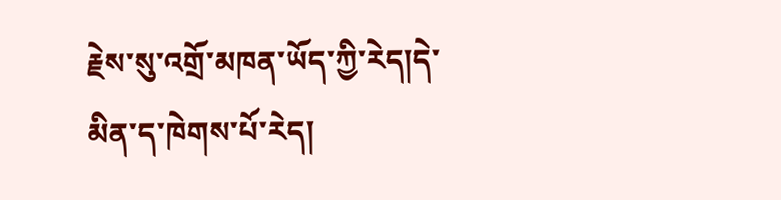རྗེས་སུ་འགྲོ་མཁན་ཡོད་ཀྱི་རེད།དེ་མིན་ད་ཁེགས་པོ་རེད།